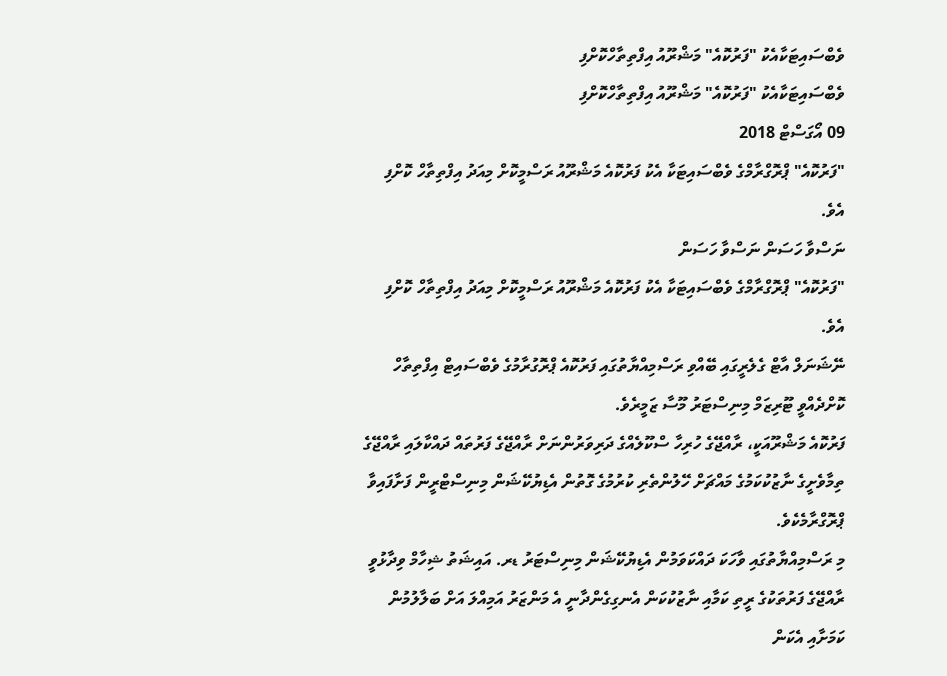ވެބްސައިޓަކާއެކު "ފަރުކޮއެ" މަޝްރޫއު އިފްތިތާހްކޮށްފި
ވެބްސައިޓަކާއެކު "ފަރުކޮއެ" މަޝްރޫއު އިފްތިތާހްކޮށްފި
09 އޯގަސްޓް 2018
"ފަރުކޮއެ" ޕްރޮގްރާމްގެ ވެބްސައިޓަކާ އެކު ފަރުކޮއެ މަޝްރޫއު ރަސްމީކޮށް މިއަދު އިފްތިތާހް ކޮށްފި އެވެ.
ނަސްވާ ހަސަން ނަސްވާ ހަސަން
"ފަރުކޮއެ" ޕްރޮގްރާމްގެ ވެބްސައިޓަކާ އެކު ފަރުކޮއެ މަޝްރޫއު ރަސްމީކޮށް މިއަދު އިފްތިތާހް ކޮށްފި އެވެ.
ނޭޝަނަލް އާޓް ގެލެރީގައި ބޭއްވި ރަސްމިއްޔާތުގައި ފަރުކޮއެ ޕްރޮގުރާމުގެ ވެބްސައިޓް އިފްތިތާހް ކޮށްދެއްވީ ޓޫރިޒަމް މިނިސްޓަރު މޫސާ ޒަމީރެވެ.
ފަރުކޮއެ މަޝްރޫއަކީ، ރާއްޖޭގެ ހުރިހާ ސްކޫލެއްގެ ދަރިވަރުންނަށް ރާއްޖޭގެ ފަރުތައް ދައްކާލައި ރާއްޖޭގެ ތިމާވެށީގެ ނާޒުކުކަމުގެ މައްޗަށް ހޭލުންތެރި ކުރުމުގެ ގޮތުން އެޑިޔުކޭޝަން މިނިސްޓްރީން ފަށާފައިވާ ޕްރޮގްރާމެކެވެ.
މި ރަސްމިއްޔާތުގައި ވާހަކަ ދައްކަވަމުން އެޑިޔުކޭޝަން މިނިސްޓަރު ޑރ. އައިޝަތު ޝިހާމް ވިދާޅުވީ ރާއްޖޭގެ ފަރުތަކުގެ ރީތި ކަމާއި ނާޒުކުކަން އެނގިގެންދާނީ އެ މަންޒަރު އަމިއްލަ އަށް ބަލާލުމުން ކަމަށާއި އެކަން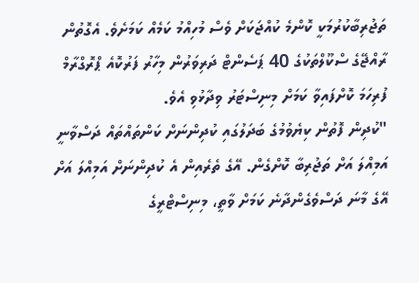ތަޖުރިބާކުރުމަކީ ކޮންމެ ކުއްޖަކަށް ވެސް މުހިއްމު ކަމެއް ކަމަށެވެ. އެގޮތުން ރާއްޖޭގެ ސްކޫލްތަކުގެ 40 ޕަސެންޓް ދަރިވަރުން މިހާރު ފަރުކޮއެ ޕްރޮގްރާމް ފުރިހަމަ ކޮށްފައިވާ ކަމަށް މިނިސްޓަރު ވިދާޅުވި އެވެ.
"ކުދިން ފޮތުން ކިޔެވުމުގެ ބަދަލުގައި ކުދިންނަށް ކަންތައްތައް ދަސްވާނީ އަމިއްލަ އަށް ތަޖުރިބާ ކޮށްގެން. އޭގެ ތެރެއިން އެ ކުދިންނަށް އަމިއްލަ އަށް އޭގެ މާނަ ދަސްވެގެންދާނެ ކަމަށް ވާތީ، މިނިސްޓްރީގެ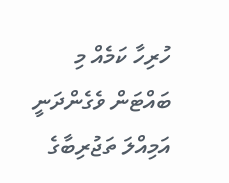ހުރިހާ ކަމެއް މި ބައްޓަން ވެގެންދަނީ އަމިއްލަ ތަޖުރިބާގެ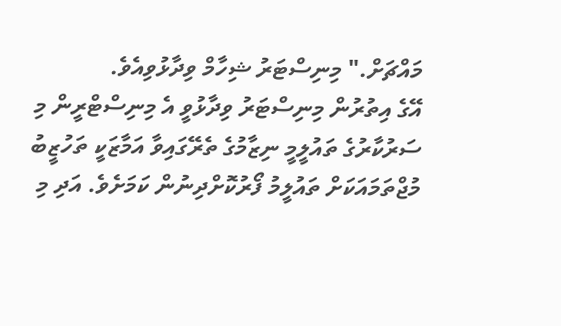މައްޗަށް." މިނިސްޓަރު ޝިހާމް ވިދާޅުވިއެވެ.
އޭގެ އިތުރުން މިނިސްޓަރު ވިދާޅުވީ އެ މިނިސްޓްރީން މި ސަރުކާރުގެ ތައުލީމީ ނިޒާމުގެ ތެރޭގައިވާ އަމާޒަކީ ތަހުޒީބު މުޖްތަމައަކަށް ތައުލީމު ފޯރުކޮށްދިނުން ކަމަށެވެ. އަދި މި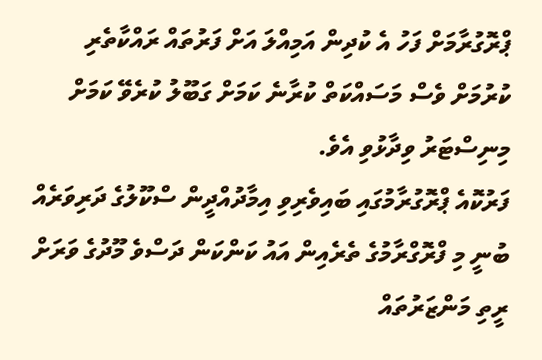ޕްރޮގުރާމަށް ފަހު އެ ކުދިން އަމިއްލަ އަށް ފަރުތައް ރައްކާތެރި ކުރުމަށް ވެސް މަސައްކަތް ކުރާނެ ކަމަށް ގަބޫލު ކުރެވޭ ކަމަށް މިނިސްޓަރު ވިދާޅުވި އެވެ.
ފަރުކޮއެ ޕްރޮގުރާމުގައި ބައިވެރިވި އިމާދުއްދީން ސްކޫލުގެ ދަރިވަރެއް ބުނީ މި ފްރޮގްރާމުގެ ތެރެއިން އައު ކަންކަން ދަސްވެ މޫދުގެ ވަރަށް ރީތި މަންޒަރުތައް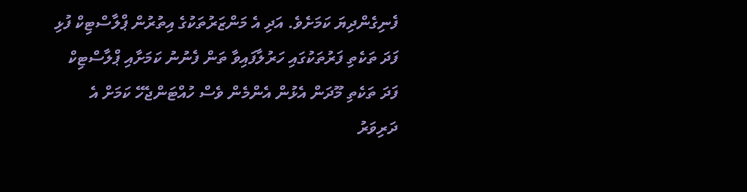ފެނިގެންދިޔަ ކަމަށެވެ. އަދި އެ މަންޒަރުތަކުގެ އިތުރުން ޕްލާސްޓިކް ފުޅި ފަދަ ތަކެތި ފަރުތަކުގައި ހަރުލާފައިވާ ތަން ފެނުނު ކަމަށާއި ޕްލާސްޓިކް ފަދަ ތަކެތި މޫދަން އެޅުން އެންމެން ވެސް ހުއްޓަންޖެހޭ ކަމަށް އެ ދަރިވަރު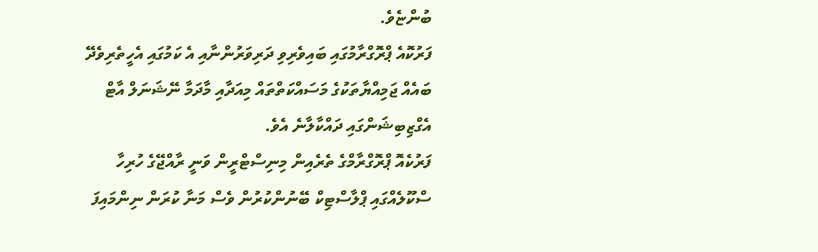ބުންޏެވެ.
ފަރުކޮއެ ޕްރޮގްރާމުގައި ބައިވެރިވި ދަރިވަރުންނާއި އެ ކަމުގައި އެހީތެރިވެދޭ ބައެއް ޖަމިއްޔާތަކުގެ މަސައްކަތްތައް މިއަދާއި މާދަމާ ނޭޝަނަލް އާޓް އެގްޒިބިޝަންގައި ދައްކާލާނެ އެވެ.
ފަރުކެއޮ ޕްރޮގްރާމްގެ ތެރެއިން މިނިސްޓްރީން ވަނީ ރާއްޖޭގެ ހުރިހާ ސްކޫލެއްގައި ޕްލާސްޓިކް ބޭނުންކުރުން ވެސް މަނާ ކުރަން ނިންމައިފަ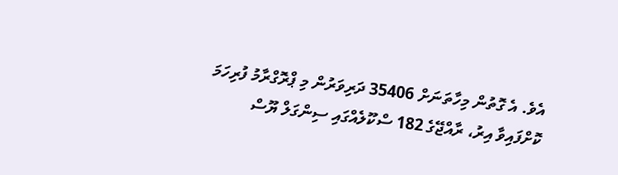އެވެ. އެ ގޮތުން މިހާތަނަށް 35406 ދަރިވަރުން މި ޕްރޮގްރާމު ފުރިހަމަ ކޮށްފައިވާ އިރު، ރާއްޖޭގެ 182 ސްކޫލެއްގައި ސިންގަލް ޔޫސް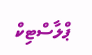ޕްލާސްޓިކް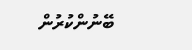ބޭނުންކުރުން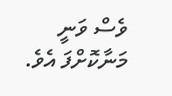ވެސް ވަނީ މަނާކޮށްފަ އެވެ.